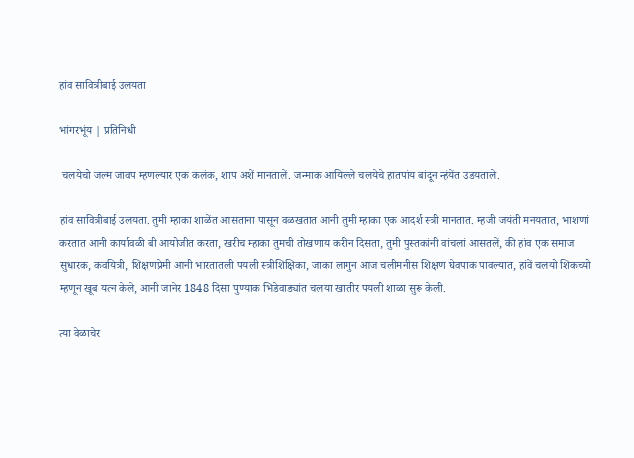हांव सावित्रीबाई उलयता

भांगरभूंय | प्रतिनिधी

 चलयेचो जल्म जावप म्हणल्यार एक कलंक, शाप अशें मानतालें. जन्माक आयिल्ले चलयेचे हातपांय बांदून न्हंयेंत उडयताले.

हांव सावित्रीबाई उलयता. तुमी म्हाका शाळेंत आसताना पासून वळखतात आनी तुमी म्हाका एक आदर्श स्त्री मानतात. म्हजी जयंती मनयतात, भाशणां करतात आनी कार्यावळी बी आयोजीत करता, खरीच म्हाका तुमची तोखणाय करीन दिसता, तुमी पुस्तकांनी वांचलां आसतलें, की हांव एक समाज सुधारक, कवयित्री, शिक्षणप्रेमी आनी भारतातली पयली स्त्रीशिक्षिका, जाका लागुन आज चलीमनीस शिक्षण घेवपाक पावल्यात, हांवें चलयो शिकच्यो म्हणून खूब यत्न केले, आनी जानेर 1848 दिसा पुण्याक भिडेवाड्यांत चलया खातीर पयली शाळा सुरू केली.

त्या वेळाचेर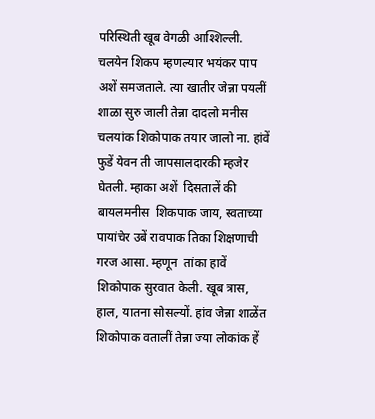परिस्थिती खूब वेगळी आश्शिल्ली. चलयेन शिकप म्हणल्यार भयंकर पाप अशें समजताले. त्या खातीर जेन्ना पयलीं शाळा सुरु जाली तेन्ना दादलो मनीस चलयांक शिकोपाक तयार जालो ना. हांवें फुडें येवन ती जापसालदारकी म्हजेर घेतली. म्हाका अशें  दिसतालें की बायलमनीस  शिकपाक जाय, स्वताच्या पायांचेर उबें रावपाक तिका शिक्षणाची गरज आसा. म्हणून  तांका हावें शिकोपाक सुरवात केली. खूब त्रास, हाल, यातना सोसल्यों. हांव जेन्ना शाळेंत शिकोपाक वतालीं तेन्ना ज्या लोकांक हें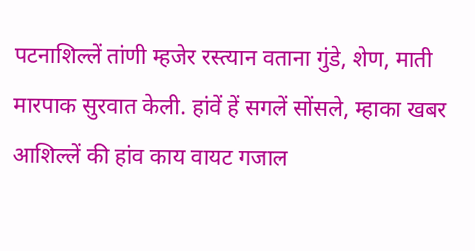पटनाशिल्लें तांणी म्हजेर रस्त्यान वताना गुंडे, शेण, माती मारपाक सुरवात केली. हांवें हें सगलें सोंसले, म्हाका खबर आशिल्लें की हांव काय वायट गजाल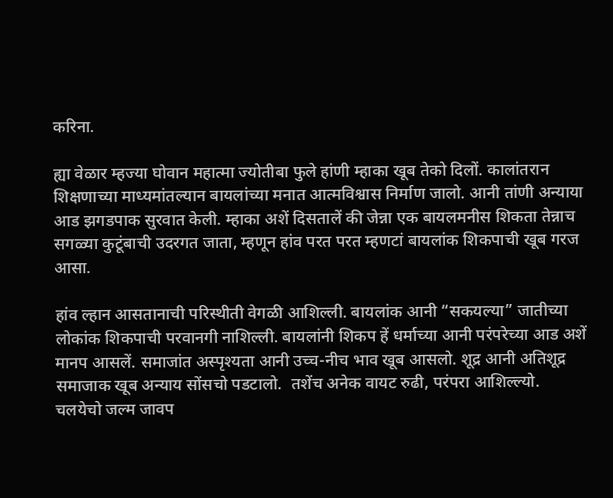करिना.

ह्या वेळार म्हज्या घोवान महात्मा ज्योतीबा फुले हांणी म्हाका खूब तेको दिलों. कालांतरान शिक्षणाच्या माध्यमांतल्यान बायलांच्या मनात आत्मविश्वास निर्माण जालो. आनी तांणी अन्याया आड झगडपाक सुरवात केली. म्हाका अशें दिसतालें की जेन्ना एक बायलमनीस शिकता तेन्नाच सगळ्या कुटूंबाची उदरगत जाता, म्हणून हांव परत परत म्हणटां बायलांक शिकपाची खूब गरज आसा.

हांव ल्हान आसतानाची परिस्थीती वेगळी आशिल्ली. बायलांक आनी “सकयल्या” जातीच्या लोकांक शिकपाची परवानगी नाशिल्ली. बायलांनी शिकप हें धर्माच्या आनी परंपरेच्या आड अशें मानप आसलें. समाजांत अस्पृश्यता आनी उच्च-नीच भाव खूब आसलो. शूद्र आनी अतिशूद्र समाजाक खूब अन्याय सोंसचो पडटालो.  तशेंच अनेक वायट रुढी, परंपरा आशिल्ल्यो. चलयेचो जल्म जावप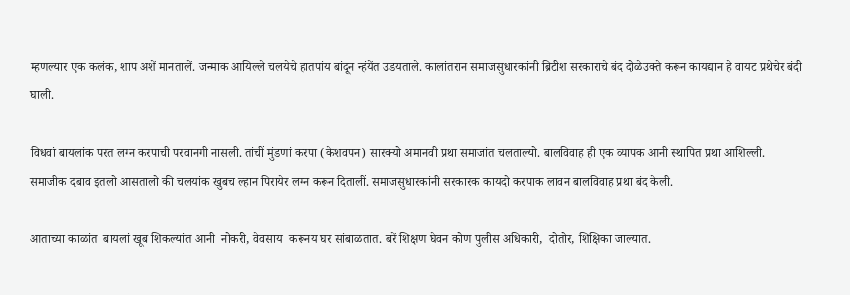म्हणल्यार एक कलंक, शाप अशें मानतालें. जन्माक आयिल्ले चलयेचे हातपांय बांदून न्हंयेंत उडयताले. कालांतरान समाजसुधारकांनी ब्रिटीश सरकाराचे बंद दोळेउक्ते करून कायद्यान हे वायट प्रथेचेर बंदी घाली.

विधवां बायलांक परत लग्न करपाची परवानगी नासली. तांचीं मुंडणां करपा (केशवपन) सारक्यो अमानवी प्रथा समाजांत चलताल्यो. बालविवाह ही एक व्यापक आनी स्थापित प्रथा आशिल्ली. समाजीक दबाव इतलो आसतालो की चलयांक खुबच ल्हान पिरायेर लग्न करून दितालीं. समाजसुधारकांनी सरकारक कायदो करपाक लावन बालविवाह प्रथा बंद केली.

आताच्या काळांत  बायलां खूब शिकल्यांत आनी  नोकरी, वेवसाय  करूनय घर सांबाळतात. बरें शिक्षण घेवन कोण पुलीस अधिकारी,  दोतोर, शिक्षिका जाल्यात.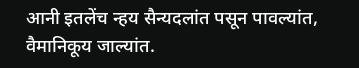आनी इतलेंच न्हय सैन्यदलांत पसून पावल्यांत, वैमानिकूय जाल्यांत.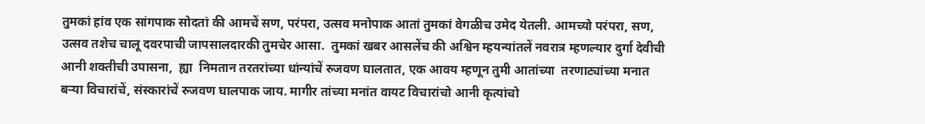तुमकां हांव एक सांगपाक सोदतां की आमचें सण, परंपरा, उत्सव मनोपाक आतां तुमकां वेगळीच उमेद येतली. आमच्यो परंपरा, सण, उत्सव तशेच चालू दवरपाची जापसालदारकी तुमचेर आसा.  तुमकां खबर आसलेंच की अश्विन म्हयन्यांतलें नवरात्र म्हणल्यार दुर्गा देवीची आनी शक्तीची उपासना,  ह्या  निमतान तरतरांच्या धांन्यांचें रुजवण घालतात, एक आवय म्हणून तुमी आतांच्या  तरणाट्यांच्या मनात बऱ्या विचारांचें, संस्कारांचें रुजवण घालपाक जाय. मागीर तांच्या मनांत वायट विचारांचो आनी कृत्यांचो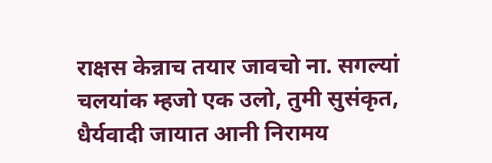राक्षस केन्नाच तयार जावचो ना. सगल्यां चलयांक म्हजो एक उलो, तुमी सुसंकृत, धैर्यवादी जायात आनी निरामय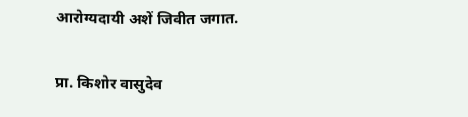आरोग्यदायी अशें जिवीत जगात.

प्रा. किशोर वासुदेव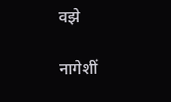वझे

नागेशीं